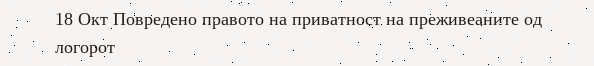18 Окт Повреденo правото на приватност на преживеаните од логорот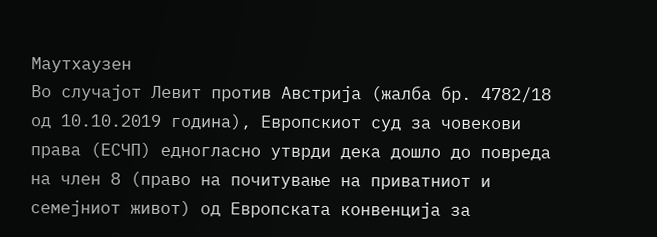Маутхаузен
Во случајот Левит против Австрија (жалба бр. 4782/18 од 10.10.2019 година), Европскиот суд за човекови права (ЕСЧП) едногласно утврди дека дошло до повреда на член 8 (право на почитување на приватниот и семејниот живот) од Европската конвенција за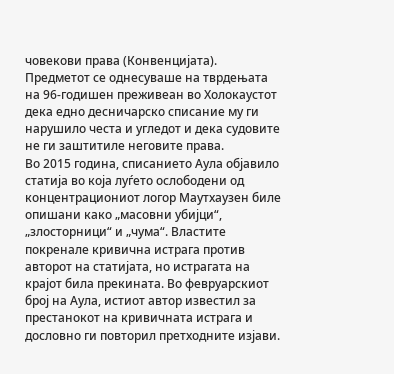човекови права (Конвенцијата).
Предметот се однесуваше на тврдењата на 96-годишен преживеан во Холокаустот дека едно десничарско списание му ги нарушило честа и угледот и дека судовите не ги заштитиле неговите права.
Во 2015 година, списанието Аула објавило статија во која луѓето ослободени од концентрациониот логор Маутхаузен биле опишани како „масовни убијци“, „злосторници“ и „чума“. Властите покренале кривична истрага против авторот на статијата, но истрагата на крајот била прекината. Во февруарскиот број на Аула, истиот автор известил за престанокот на кривичната истрага и дословно ги повторил претходните изјави.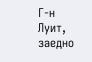Г-н Луит, заедно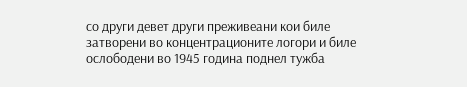со други девет други преживеани кои биле затворени во концентрационите логори и биле ослободени во 1945 година поднел тужба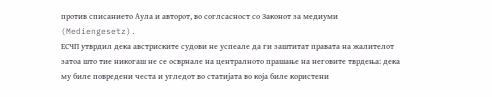против списанието Аула и авторот, во соглсасност со Законот за медиуми (Mediengesetz).
ЕСЧП утврдил дека австриските судови не успеале да ги заштитат правата на жалителот затоа што тие никогаш не се осврнале на централното прашање на неговите тврдења: дека му биле повредени честа и угледот во статијата во која биле користени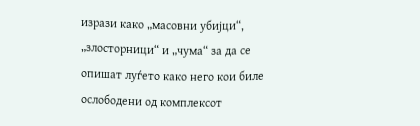изрази како „масовни убијци“, „злосторници“ и „чума“ за да се опишат луѓето како него кои биле ослободени од комплексот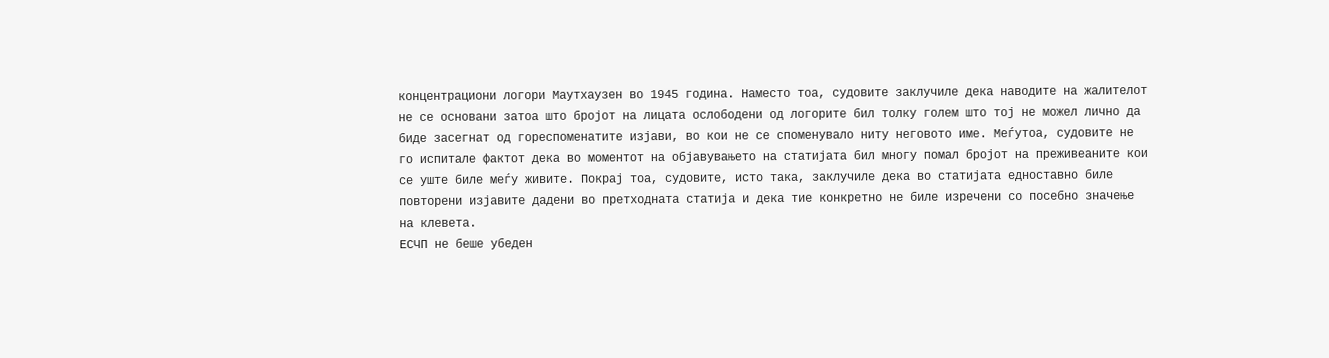концентрациони логори Маутхаузен во 1945 година. Наместо тоа, судовите заклучиле дека наводите на жалителот не се основани затоа што бројот на лицата ослободени од логорите бил толку голем што тој не можел лично да биде засегнат од гореспоменатите изјави, во кои не се споменувало ниту неговото име. Меѓутоа, судовите не го испитале фактот дека во моментот на објавувањето на статијата бил многу помал бројот на преживеаните кои се уште биле меѓу живите. Покрај тоа, судовите, исто така, заклучиле дека во статијата едноставно биле повторени изјавите дадени во претходната статија и дека тие конкретно не биле изречени со посебно значење на клевета.
ЕСЧП не беше убеден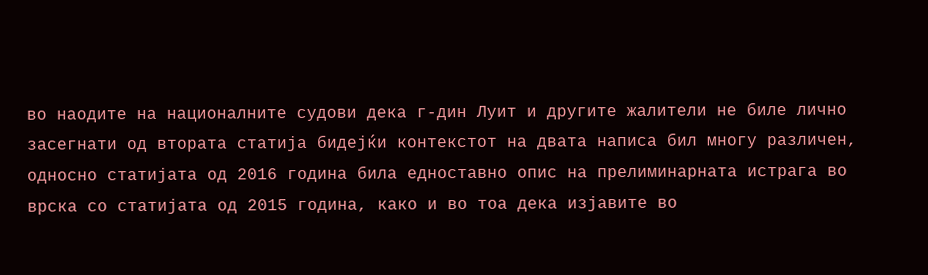во наодите на националните судови дека г-дин Луит и другите жалители не биле лично засегнати од втората статија бидејќи контекстот на двата написа бил многу различен, односно статијата од 2016 година била едноставно опис на прелиминарната истрага во врска со статијата од 2015 година, како и во тоа дека изјавите во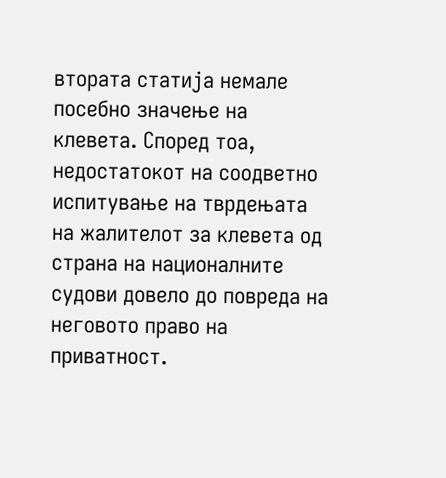втората статија немале посебно значење на клевета. Според тоа, недостатокот на соодветно испитување на тврдењата на жалителот за клевета од страна на националните судови довело до повреда на неговото право на приватност.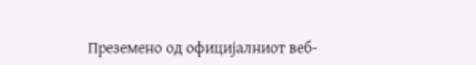Преземено од официјалниот веб-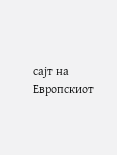сајт на Европскиот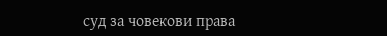суд за човекови права